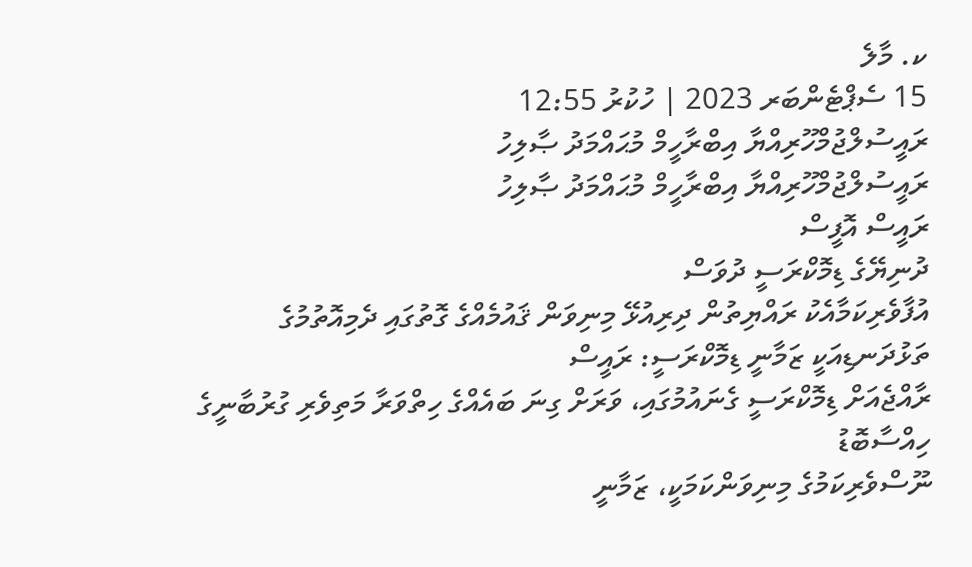ކ. މާލެ
15 ސެޕްޓެންބަރ 2023 | ހުކުރު 12:55
ރައީސުލްޖުމްހޫރިއްޔާ އިބްރާހީމް މުޙައްމަދު ޞާލިހު
ރައީސުލްޖުމްހޫރިއްޔާ އިބްރާހީމް މުޙައްމަދު ޞާލިހު
ރައީސް އޮފީސް
ދުނިޔޭގެ ޑިމޮކްރަސީ ދުވަސް
އުފާވެރިކަމާއެކު ރައްޔިތުން ދިރިއުޅޭ މިނިވަން ޤައުމެއްގެ ގޮތުގައި ދެމިއޮތުމުގެ ތަޅުދަނޑިއަކީ ޒަމާނީ ޑިމޮކްރަސީ: ރައީސް
ރާއްޖެއަށް ޑިމޮކްރަސީ ގެނައުމުގައި، ވަރަށް ގިނަ ބައެއްގެ ހިތްވަރާ މަތިވެރި ގުރުބާނީގެ ހިއްސާބޮޑު
ނޫސްވެރިކަމުގެ މިނިވަންކަމަކީ، ޒަމާނީ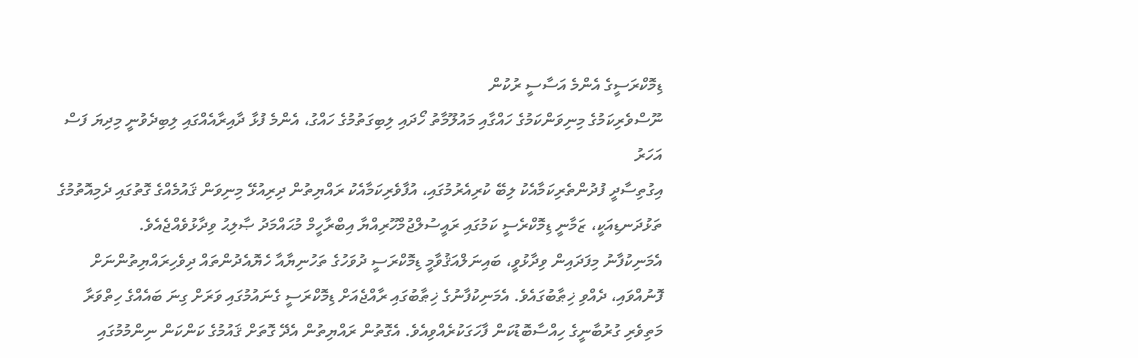ޑިމޮކްރަސީގެ އެންމެ އަސާސީ ރުކުން
ނޫސްވެރިކަމުގެ މިނިވަންކަމުގެ ހައްގާއި މައުލޫމާތު ހޯދައި ލިބިގަތުމުގެ ހައްގު، އެންމެ ފުޅާ ދާއިރާއެއްގައި ލިބިދެވުނީ މިދިޔަ ފަސް އަހަރު
އިގުތިސާދީ ފުދުންތެރިކަމާއެކު ލިބޭ ކުރިއެރުމުގައި، އުފާވެރިކަމާއެކު ރައްޔިތުން ދިރިއުޅޭ މިނިވަން ޤައުމެއްގެ ގޮތުގައި ދެމިއޮތުމުގެ ތަޅުދަނޑިއަކީ، ޒަމާނީ ޑިމޮކްރެސީ ކަމުގައި ރައީސުލްޖުމްހޫރިއްޔާ އިބްރާހީމް މުޙައްމަދު ޞާލިޙު ވިދާޅުވެއްޖެއެވެ.
އެމަނިކުފާނު މިފަދައިން ވިދާޅުވީ، ބައިނަލްއަޤުވާމީ ޑިމޮކްރަސީ ދުވަހުގެ ތަހުނިޔާއާ ހެޔޮއެދުންތައް ދިވެހިރައްޔިތުންނަށް ފޮނުއްވައި، ދެއްވި ޚިޠާބުގައެވެ. އެމަނިކުފާނުގެ ޚިޠާބުގައި ރާއްޖެއަށް ޑިމޮކްރަސީ ގެނައުމުގައި ވަރަށް ގިނަ ބައެއްގެ ހިތްވަރާ މަތިވެރި ގުރުބާނީގެ ހިއްސާބޮޑުކަން ފާހަގަކުރެއްވިއެވެ. އެގޮތުން ރައްޔިތުން އެދޭ ގޮތަށް ޤައުމުގެ ކަންކަން ނިންމުމުގައި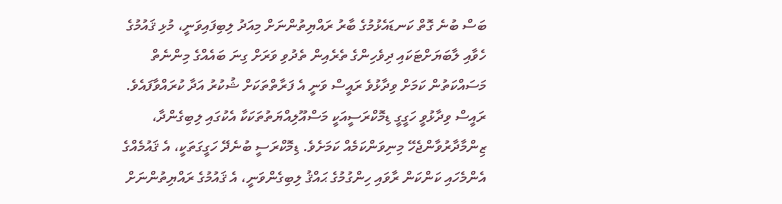ބަސް ބުނެ ގޮތް ކަނޑައެޅުމުގެ ބާރު ރައްޔިތުންނަށް މިއަދު ލިބިފައިވަނީ، މުޅި ޤައުމުގެ ހެވާއި ލާބަޔަށްޓަކައި ދިވެހިންގެ ތެރެއިން ތެދުވި ވަރަށް ގިނަ ބައެއްގެ މިންނެތް މަސައްކަތުން ކަމަށް ވިދާޅުވެ ރައީސް ވަނީ އެ ފަރާތްތަކަށް ޝުކުރު އަދާ ކުރައްވާފައެވެ.
ރައީސް ވިދާޅުވީ ހަގީގީ ޑިމޮކްރަސީއަކީ މަސްއޫލިއްޔަތުތަކަކާ އެކުގައި ލިބިގެންދާ، ޒިންމާދާރުވާންޖެހޭ މިނިވަންކަމެއް ކަމަށެވެ. ޑިމޮކްރަސީ ބުނެދޭ ހަގީގަތަކީ، އެ ޤައުމެއްގެ އެންމެހައި ކަންކަން ރާވައި ހިންގުމުގެ ޙައްޤު ލިބިގެންވަނީ، އެ ޤައުމުގެ ރައްޔިތުންނަށް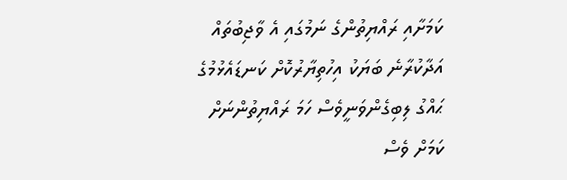ކަމަށާއި ރައްޔިތުންގެ ނަމުގައި އެ ވާޖިބުތައް އަދާކުރާނެ ބަޔަކު އިހުތިޔާރުކޮށް ކަނޑައެޅުމުގެ ޙައްގު ލިބިގެންވަނީވެސް ހަމަ ރައްޔިތުންނަށް ކަމަށް ވެސް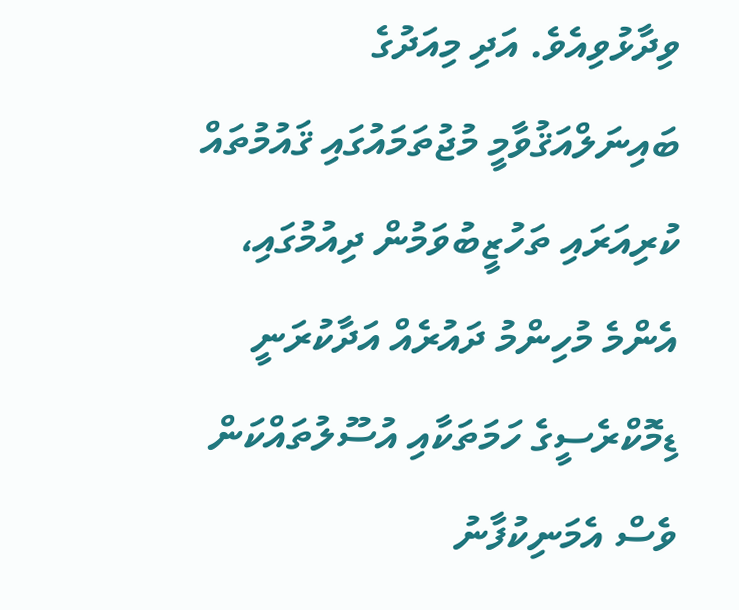ވިދާޅުވިއެވެ. އަދި މިއަދުގެ ބައިނަލްއަޤުވާމީ މުޖުތަމައުގައި ޤައުމުތައް ކުރިއަރައި ތަހުޒީބުވަމުން ދިއުމުގައި، އެންމެ މުހިންމު ދައުރެއް އަދާކުރަނީ ޑިމޮކްރެސީގެ ހަމަތަކާއި އުސޫލުތައްކަން ވެސް އެމަނިކުފާނު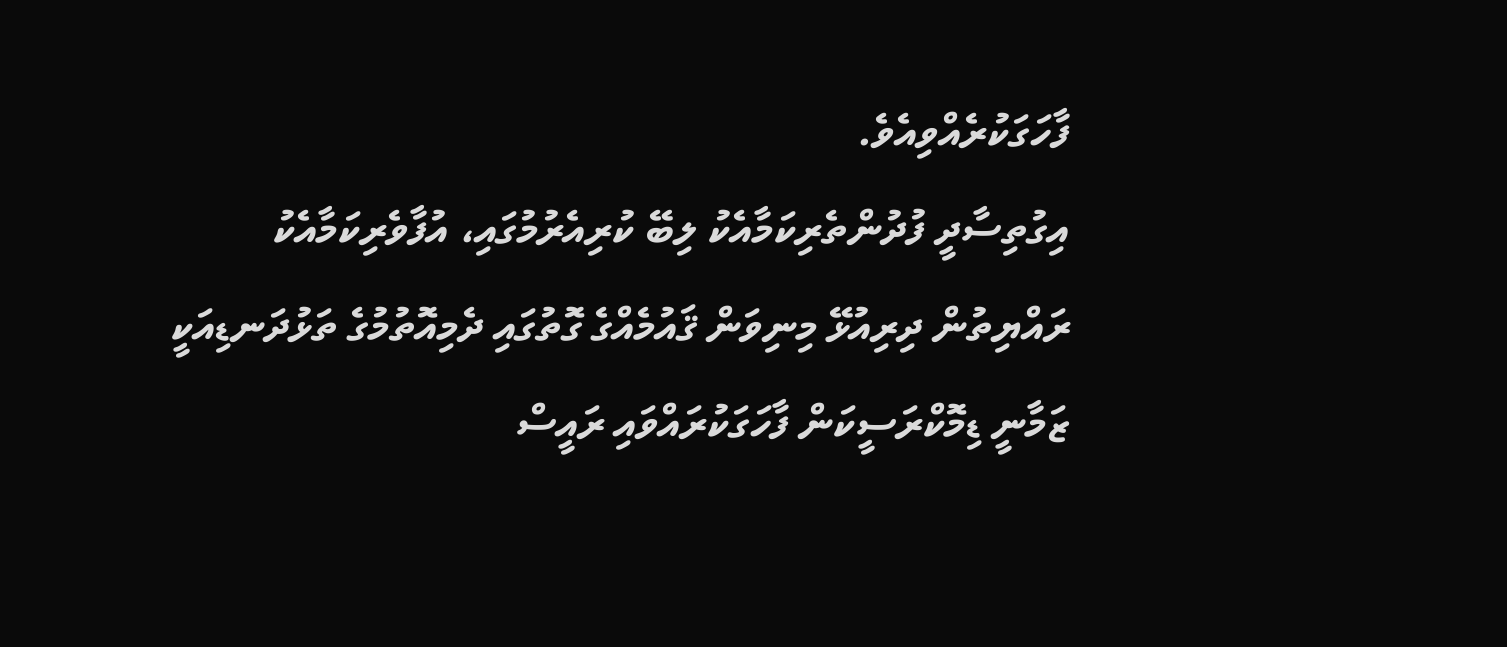ފާހަގަކުރެއްވިއެވެ.
އިގުތިސާދީ ފުދުންތެރިކަމާއެކު ލިބޭ ކުރިއެރުމުގައި، އުފާވެރިކަމާއެކު ރައްޔިތުން ދިރިއުޅޭ މިނިވަން ޤައުމެއްގެ ގޮތުގައި ދެމިއޮތުމުގެ ތަޅުދަނޑިއަކީ ޒަމާނީ ޑިމޮކްރަސީކަން ފާހަގަކުރައްވައި ރައީސް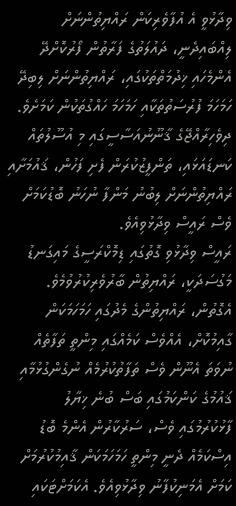ވިދާޅުވީ އެ އުފާވެރިކަން ރައްޔިތުންނަށް ލިއްބައިދެނީ، ދައުލަތުގެ ފަރާތުން ފޯރުކޮށްދޭ އެންމެހައި ޚިދުމަތްތަކުގައި، ރައްޔިތުންނަށް ލިބިދޭ ހަމަހަމަ ފުރުސަތުތަކާއި ހަމަހަމަ ހައްގުތަކުން ކަމަށެވެ. ދިވެހިރާއްޖޭގެ ޤާނޫނުއަސާސީގައި މި އުސޫލުތައް ކަނޑައަޅައި، ތަންފީޒުކުރަން ފެށި ފަހުން، ޤައުމަށާއި ރައްޔިތުންނަށް ލިބުނު މަންފާ ނުހަނު ބޮޑުކަމަށް ވެސް ރައީސް ވިދާޅުވިއެވެ.
ރައީސް ވިދާޅުވި ގޮތުގައި ޑިމޮކްރަސީގެ މައިގަނޑު މަގުސަދަކީ، ރައްޔިތުން ބާރުވެރިކުރުވުމެވެ. އެގޮތުން، ރައްޔިތުންގެ މެދުގައި ހަމަހަމަކަން ގާއިމުކޮށް، އެއްވެސް ކަމެއްގައި މިންތީ ތަފާތެއް ނުވަތަ އެނޫން ވެސް ތަފާތުކުރުމެއް ނުގެންގުޅުމާއި ޤައުމުގެ ކަންކަމުގައި ބަސް ބުނެ ޚިޔާލު ފާޅުކުރުމުގައި ވެސް، ސަރުކާރުން އެންމެ ބޮޑު އިސްކަމެއް ދެނީ މިންތީ ހަމަހަމަކަން ޤާއިމުކުރުމަށް ކަމަށް އެމަނިކުފާނު ވިދާޅުވިއެވެ. އެކަމަށްޓަކައި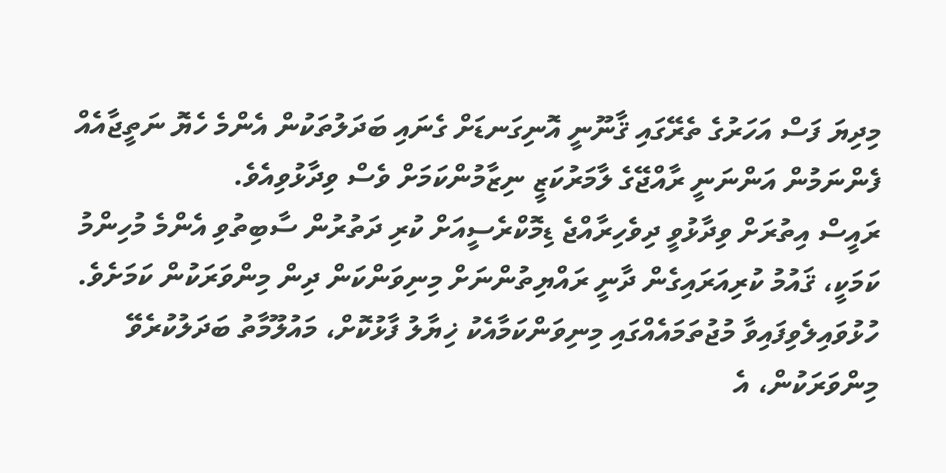މިދިޔަ ފަސް އަހަރުގެ ތެރޭގައި ޤާނޫނީ އޮނިގަނޑަށް ގެނައި ބަދަލުތަކުން އެންމެ ހެޔޮ ނަތީޖާއެއް ފެންނަމުން އަންނަނީ ރާއްޖޭގެ ލާމަރުކަޒީ ނިޒާމުންކަމަށް ވެސް ވިދާޅުވިއެވެ.
ރައީސް އިތުރަށް ވިދާޅުވީ ދިވެހިރާއްޖެ ޑިމޮކްރެސީއަށް ކުރި ދަތުރުން ސާބިތުވި އެންމެ މުހިންމު ކަމަކީ، ޤައުމު ކުރިއަރައިގެން ދާނީ ރައްޔިތުންނަށް މިނިވަންކަން ދިން މިންވަރަކުން ކަމަށެވެ. ހުޅުވައިލެވިފައިވާ މުޖުތަމައެއްގައި މިނިވަންކަމާއެކު ޚިޔާލު ފާޅުކޮށް، މައުލޫމާތު ބަދަލުކުރެވޭ މިންވަރަކުން، އެ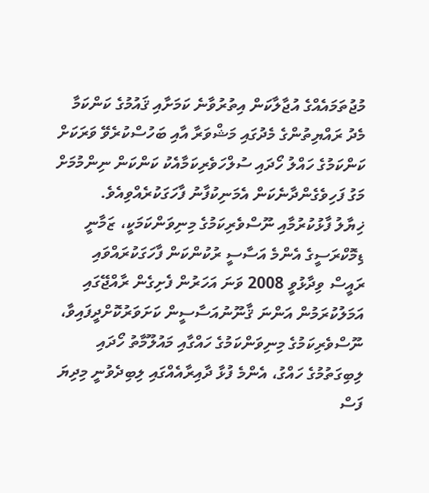މުޖުތަމައެއްގެ އުޖާލާކަން އިތުރުވާނެ ކަމަށާއި ޤައުމުގެ ކަންކަމާ މެދު ރައްޔިތުންގެ މެދުގައި މަޝްވަރާ އާއި ބަހުސްކުރެވޭ ވަރަކަށް ކަންކަމުގެ ހައްލު ހޯދައި ސުލްހަވެރިކަމާއެކު ކަންކަން ނިންމުމަށް މަގު ފަހިވެގެންދާނެކަން އެމަނިކުފާނު ފާހަގަކުރެއްވިއެވެ.
ޚިޔާލު ފާޅުކުރުމާއި ނޫސްވެރިކަމުގެ މިނިވަންކަމަކީ، ޒަމާނީ ޑިމޮކްރަސީގެ އެންމެ އަސާސީ ރުކުންކަން ފާހަގަކުރައްވައި ރައީސް ވިދާޅުވީ 2008 ވަނަ އަހަރުން ފެށިގެން ރާއްޖޭގައި އަމަލުކުރަމުން އަންނަ ޤާނޫނުއަސާސީން ކަށަވަރުކޮށްދީފައިވާ، ނޫސްވެރިކަމުގެ މިނިވަންކަމުގެ ހައްގާއި މައުލޫމާތު ހޯދައި ލިބިގަތުމުގެ ހައްގު، އެންމެ ފުޅާ ދާއިރާއެއްގައި ލިބިދެވުނީ މިދިޔަ ފަސް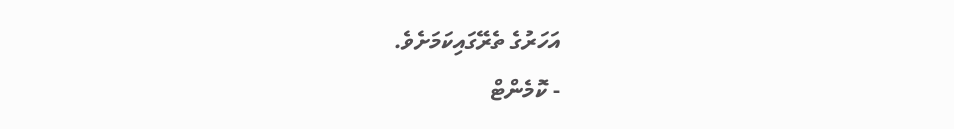އަހަރުގެ ތެރޭގައިކަމަށެވެ.
- ކޮމެންޓް